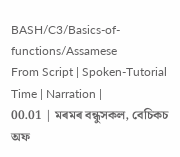BASH/C3/Basics-of-functions/Assamese
From Script | Spoken-Tutorial
Time | Narration |
00.01 | মৰমৰ বন্ধুসকল, বেচিকচ অফ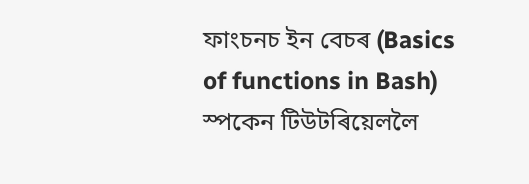ফাংচনচ ইন বেচৰ (Basics of functions in Bash) স্পকেন টিউটৰিয়েললৈ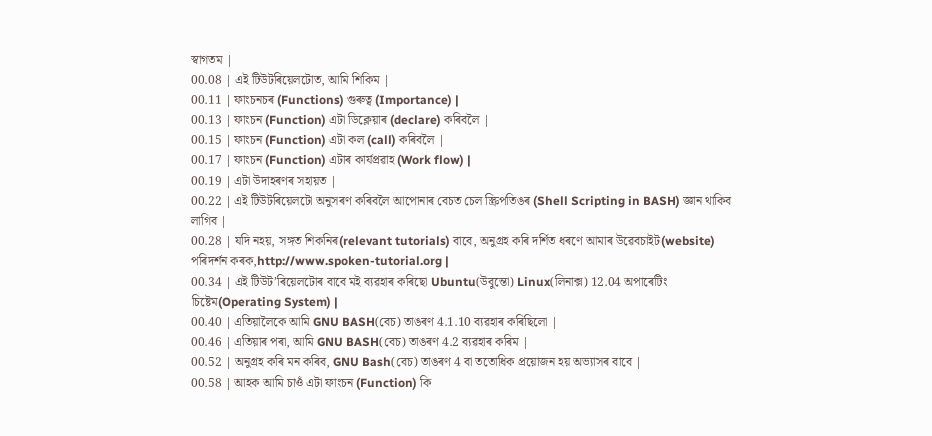স্বাগতম |
00.08 | এই টিউটৰিয়েলটোত, আমি শিকিম |
00.11 | ফাংচনচৰ (Functions) গুৰুত্ব (Importance) |
00.13 | ফাংচন (Function) এটা ডিক্লেয়াৰ (declare) কৰিবলৈ |
00.15 | ফাংচন (Function) এটা কল (call) কৰিবলৈ |
00.17 | ফাংচন (Function) এটাৰ কাৰ্যপ্ৰৱাহ (Work flow) |
00.19 | এটা উদাহৰণৰ সহায়ত |
00.22 | এই টিউটৰিয়েলটো অনুসৰণ কৰিবলৈ আপোনাৰ বেচত চেল স্ক্ৰিপতিঙৰ (Shell Scripting in BASH) জ্ঞান থাকিব লাগিব |
00.28 | যদি নহয়, সঙ্গত শিকনিৰ(relevant tutorials) বাবে, অনুগ্রহ কৰি দৰ্শিত ধৰণে আমাৰ উৱেবচাইট(website) পৰিদৰ্শন কৰক,http://www.spoken-tutorial.org |
00.34 | এই টিউট’ৰিয়েলটোৰ বাবে মই ব্যৱহাৰ কৰিছো Ubuntu(উবুন্তো) Linux(লিনাক্স) 12.04 অপাৰেটিং চিষ্টেম(Operating System) |
00.40 | এতিয়ালৈকে আমি GNU BASH(বেচ) তাঙৰণ 4.1.10 ব্যৱহাৰ কৰিছিলো |
00.46 | এতিয়াৰ পৰা, আমি GNU BASH(বেচ) তাঙৰণ 4.2 ব্যৱহাৰ কৰিম |
00.52 | অনুগ্ৰহ কৰি মন কৰিব, GNU Bash(বেচ) তাঙৰণ 4 বা ততোধিক প্ৰয়োজন হয় অভ্যাসৰ বাবে |
00.58 | আহক আমি চাওঁ এটা ফাংচন (Function) কি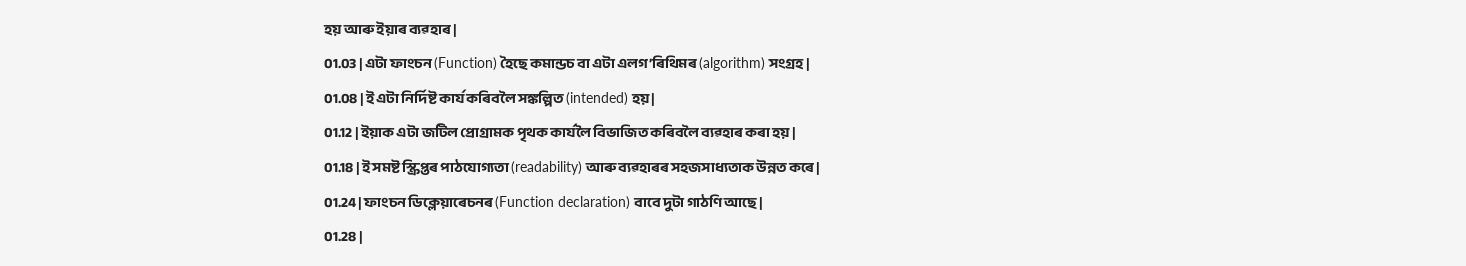হয় আৰু ইয়াৰ ব্যৱ্হাৰ |
01.03 | এটা ফাংচন (Function) হৈছে কমান্ডচ বা এটা এলগ’ৰিথিমৰ (algorithm) সংগ্ৰহ |
01.08 | ই এটা নিৰ্দিষ্ট কাৰ্য কৰিবলৈ সঙ্কল্পিত (intended) হয় |
01.12 | ইয়াক এটা জটিল প্ৰোগ্ৰামক পৃথক কাৰ্যলৈ বিভাজিত কৰিবলৈ ব্যৱ্হাৰ কৰা হয় |
01.18 | ই সমষ্ট স্ক্ৰিপ্তৰ পাঠযোগ্যতা (readability) আৰু ব্যৱ্হাৰৰ সহজসাধ্যতাক উন্নত কৰে |
01.24 | ফাংচন ডিক্লেয়াৰেচনৰ (Function declaration) বাবে দুটা গাঠণি আছে |
01.28 |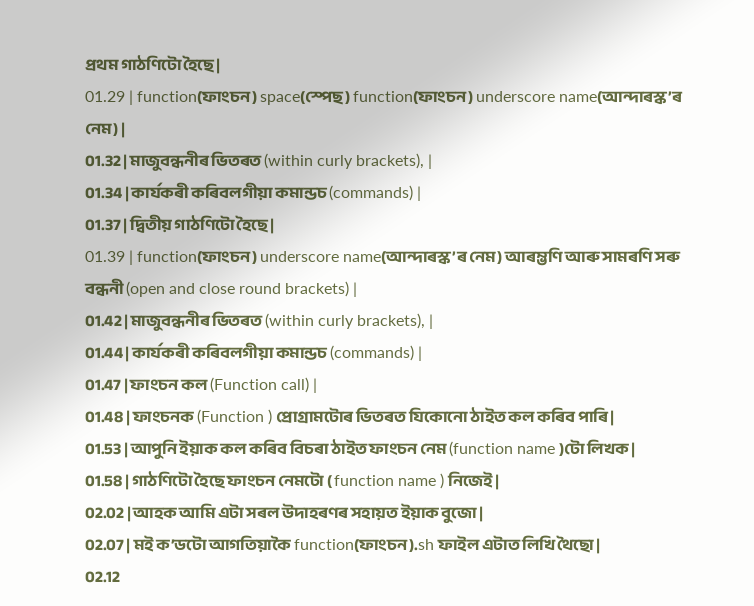প্ৰথম গাঠণিটো হৈছে |
01.29 | function(ফাংচন) space(স্পেছ) function(ফাংচন) underscore name(আন্দাৰস্ক’ৰ নেম) |
01.32 | মাজুবন্ধনীৰ ভিতৰত (within curly brackets), |
01.34 | কাৰ্যকৰী কৰিবলগীয়া কমান্ডচ (commands) |
01.37 | দ্বিতীয় গাঠণিটো হৈছে |
01.39 | function(ফাংচন) underscore name(আন্দাৰস্ক’ৰ নেম) আৰম্ভণি আৰু সামৰণি সৰু বন্ধনী (open and close round brackets) |
01.42 | মাজুবন্ধনীৰ ভিতৰত (within curly brackets), |
01.44 | কাৰ্যকৰী কৰিবলগীয়া কমান্ডচ (commands) |
01.47 | ফাংচন কল (Function call) |
01.48 | ফাংচনক (Function ) প্ৰোগ্ৰামটোৰ ভিতৰত যিকোনো ঠাইত কল কৰিব পাৰি |
01.53 | আপুনি ইয়াক কল কৰিব বিচৰা ঠাইত ফাংচন নেম (function name )টো লিখক |
01.58 | গাঠণিটো হৈছে ফাংচন নেমটো ( function name ) নিজেই |
02.02 | আহক আমি এটা সৰল উদাহৰণৰ সহায়ত ইয়াক বুজো |
02.07 | মই ক’ডটো আগতিয়াকৈ function(ফাংচন).sh ফাইল এটাত লিখি থৈছো |
02.12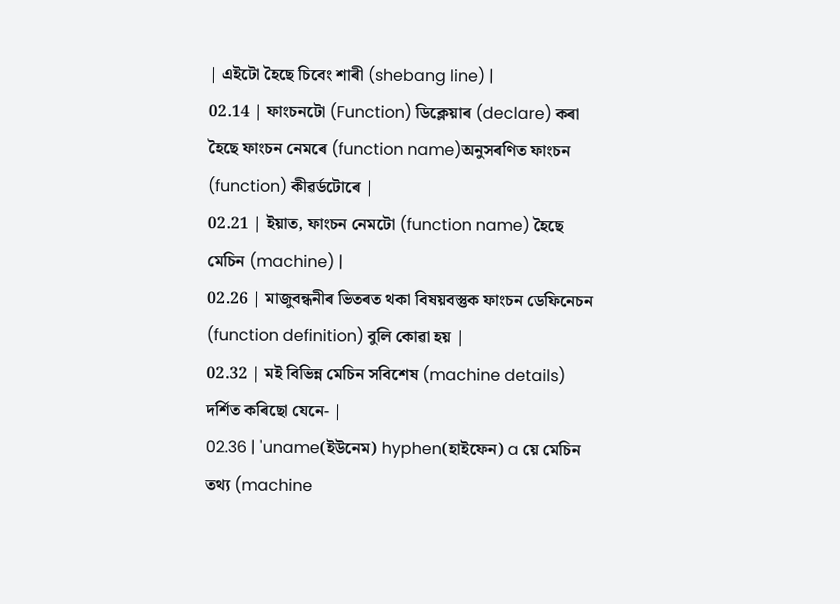| এইটো হৈছে চিবেং শাৰী (shebang line) |
02.14 | ফাংচনটো (Function) ডিক্লেয়াৰ (declare) কৰা হৈছে ফাংচন নেমৰে (function name)অনুসৰণিত ফাংচন (function) কীৱৰ্ডটোৰে |
02.21 | ইয়াত, ফাংচন নেমটো (function name) হৈছে মেচিন (machine) |
02.26 | মাজুবন্ধনীৰ ভিতৰত থকা বিষয়বস্তুক ফাংচন ডেফিনেচন (function definition) বুলি কোৱা হয় |
02.32 | মই বিভিন্ন মেচিন সবিশেষ (machine details) দৰ্শিত কৰিছো যেনে- |
02.36 | 'uname(ইউনেম) hyphen(হাইফেন) a য়ে মেচিন তথ্য (machine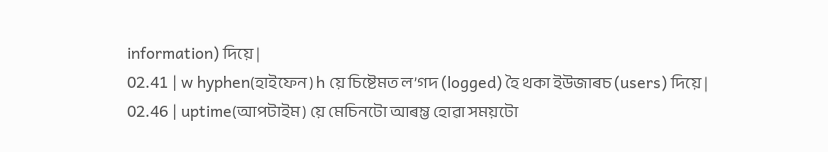information) দিয়ে |
02.41 | w hyphen(হাইফেন) h য়ে চিষ্টেমত ল’গদ (logged) হৈ থকা ইউজাৰচ (users) দিয়ে |
02.46 | uptime(আপটাইম) য়ে মেচিনটো আৰম্ভ হোৱা সময়টো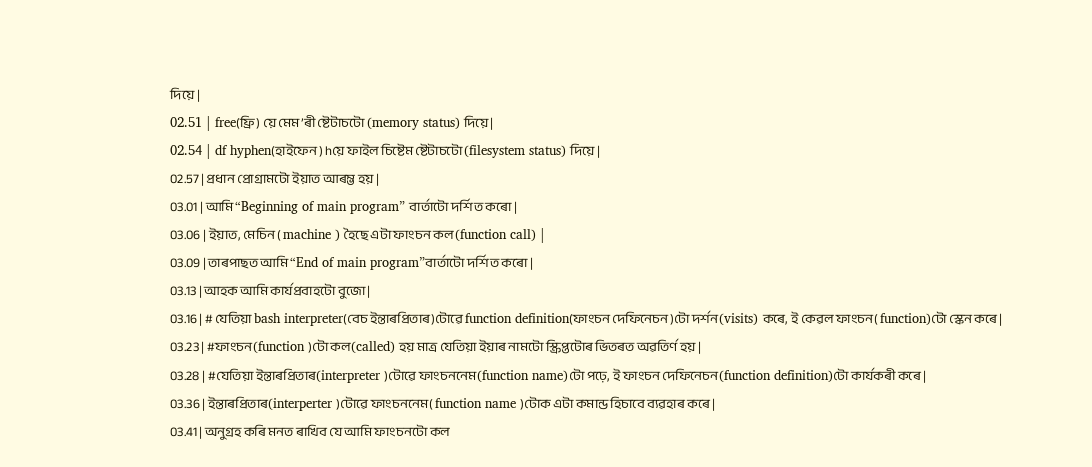দিয়ে |
02.51 | free(ফ্ৰি) য়ে মেম’ৰী ষ্টেটাচটো (memory status) দিয়ে |
02.54 | df hyphen(হাইফেন) hয়ে ফাইল চিষ্টেম ষ্টেটাচটো (filesystem status) দিয়ে |
02.57 | প্ৰধান প্ৰোগ্ৰামটো ইয়াত আৰম্ভ হয় |
03.01 | আমি “Beginning of main program” বাৰ্তাটো দৰ্শিত কৰো |
03.06 | ইয়াত, মেচিন ( machine ) হৈছে এটা ফাংচন কল (function call) |
03.09 | তাৰপাছত আমি “End of main program”বাৰ্তাটো দৰ্শিত কৰো |
03.13 | আহক আমি কাৰ্যপ্ৰবাহটো বুজো |
03.16 | # যেতিয়া bash interpreter(বেচ ইন্তাৰপ্ৰিতাৰ)টোৱে function definition(ফাংচন দেফিনেচন)টো দৰ্শন(visits) কৰে, ই কেৱল ফাংচন( function)টো স্কেন কৰে |
03.23 | #ফাংচন(function )টো কল(called) হয় মাত্ৰ যেতিয়া ইয়াৰ নামটো স্ক্ৰিপ্তটোৰ ভিতৰত অৱতিৰ্ণ হয় |
03.28 | #যেতিয়া ইন্তাৰপ্ৰিতাৰ(interpreter )টোৱে ফাংচননেম(function name)টো পঢ়ে, ই ফাংচন দেফিনেচন(function definition)টো কাৰ্যকৰী কৰে |
03.36 | ইন্তাৰপ্ৰিতাৰ(interperter )টোৱে ফাংচননেম( function name )টোক এটা কমান্ড হিচাবে ব্যৱহাৰ কৰে |
03.41 | অনুগ্ৰহ কৰি মনত ৰাখিব যে আমি ফাংচনটো কল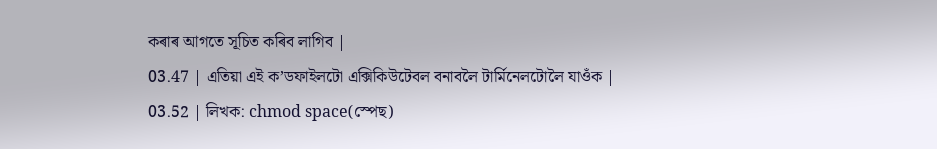কৰাৰ আগতে সূচিত কৰিব লাগিব |
03.47 | এতিয়া এই ক’ডফাইলটো এক্সিকিউটেবল বনাবলৈ টাৰ্মিনেলটোলৈ যাওঁক |
03.52 | লিখক: chmod space(স্পেছ)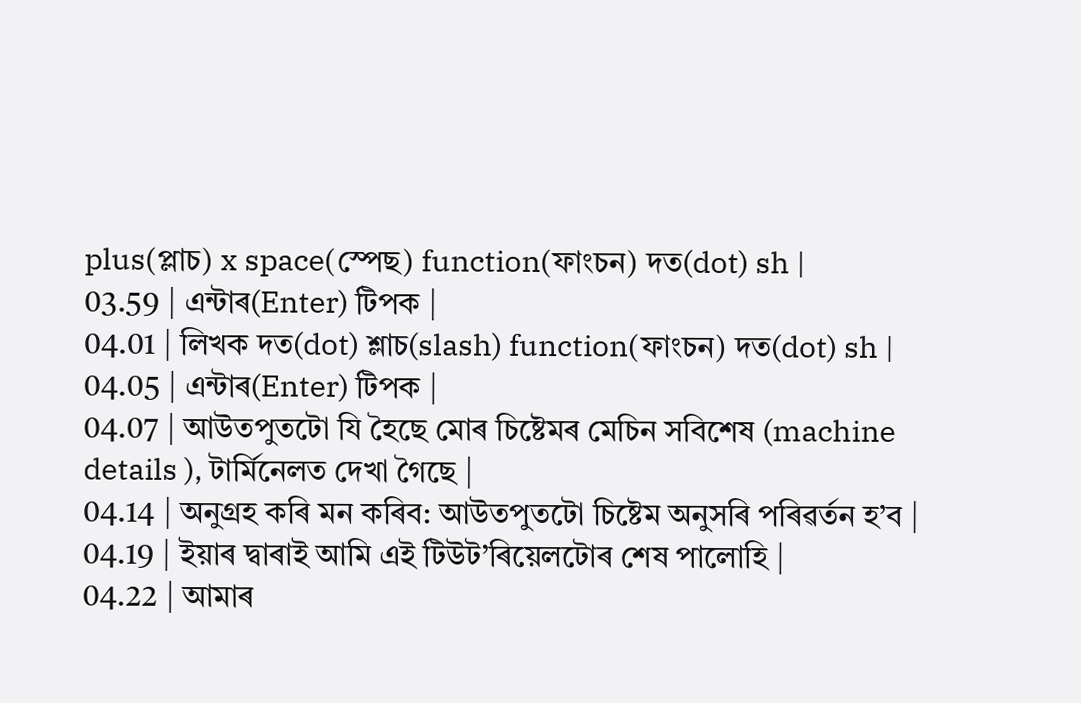plus(প্লাচ) x space(স্পেছ) function(ফাংচন) দত(dot) sh |
03.59 | এন্টাৰ(Enter) টিপক |
04.01 | লিখক দত(dot) শ্লাচ(slash) function(ফাংচন) দত(dot) sh |
04.05 | এন্টাৰ(Enter) টিপক |
04.07 | আউতপুতটো যি হৈছে মোৰ চিষ্টেমৰ মেচিন সবিশেষ (machine details ), টাৰ্মিনেলত দেখা গৈছে |
04.14 | অনুগ্রহ কৰি মন কৰিব: আউতপুতটো চিষ্টেম অনুসৰি পৰিৱৰ্তন হ’ব |
04.19 | ইয়াৰ দ্বাৰাই আমি এই টিউট’ৰিয়েলটোৰ শেষ পালোহি |
04.22 | আমাৰ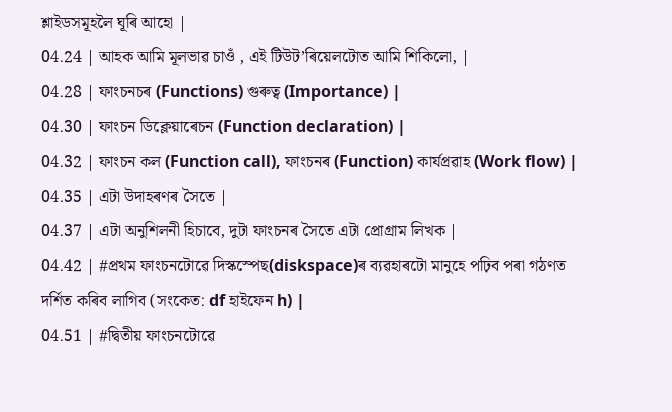শ্লাইডসমূহলৈ ঘূৰি আহো |
04.24 | আহক আমি মূলভাৱ চাওঁ , এই টিউট’ৰিয়েলটোত আমি শিকিলো, |
04.28 | ফাংচনচৰ (Functions) গুৰুত্ব (Importance) |
04.30 | ফাংচন ডিক্লেয়াৰেচন (Function declaration) |
04.32 | ফাংচন কল (Function call), ফাংচনৰ (Function) কাৰ্যপ্ৰৱাহ (Work flow) |
04.35 | এটা উদাহৰণৰ সৈতে |
04.37 | এটা অনুশিলনী হিচাবে, দুটা ফাংচনৰ সৈতে এটা প্ৰোগ্ৰাম লিখক |
04.42 | #প্ৰথম ফাংচনটোৱে দিস্কস্পেছ(diskspace)ৰ ব্যৱহাৰটো মানুহে পঢ়িব পৰা গঠণত দৰ্শিত কৰিব লাগিব (সংকেত: df হাইফেন h) |
04.51 | #দ্বিতীয় ফাংচনটোৱে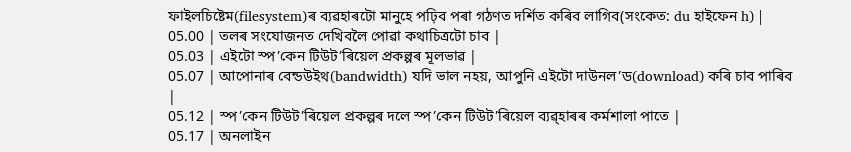ফাইলচিষ্টেম(filesystem)ৰ ব্যৱহাৰটো মানুহে পঢ়িব পৰা গঠণত দৰ্শিত কৰিব লাগিব(সংকেত: du হাইফেন h) |
05.00 | তলৰ সংযোজনত দেখিবলৈ পোৱা কথাচিত্ৰটো চাব |
05.03 | এইটো স্প’কেন টিউট’ৰিয়েল প্ৰকল্পৰ মূলভাৱ |
05.07 | আপোনাৰ বেন্ডউইথ(bandwidth) যদি ভাল নহয়, আপুনি এইটো দাউনল’ড(download) কৰি চাব পাৰিব |
05.12 | স্প’কেন টিউট’ৰিয়েল প্ৰকল্পৰ দলে স্প’কেন টিউট’ৰিয়েল ব্যৱ্হাৰৰ কৰ্মশালা পাতে |
05.17 | অনলাইন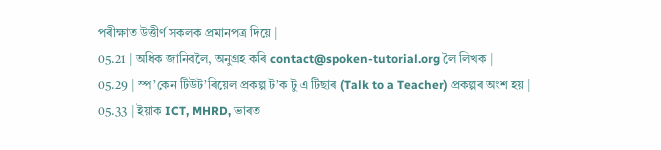পৰীক্ষাত উত্তীৰ্ণ সকলক প্ৰমানপত্ৰ দিয়ে |
05.21 | অধিক জানিবলৈ, অনুগ্ৰহ কৰি contact@spoken-tutorial.org লৈ লিখক |
05.29 | স্প’কেন টিউট’ৰিয়েল প্ৰকল্প ট’ক টু এ টিছাৰ (Talk to a Teacher) প্ৰকল্পৰ অংশ হয় |
05.33 | ইয়াক ICT, MHRD, ভাৰত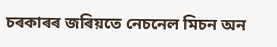চৰকাৰৰ জৰিয়তে নেচনেল মিচন অন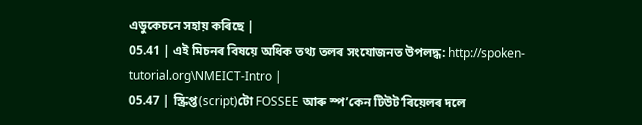এডুকেচনে সহায় কৰিছে |
05.41 | এই মিচনৰ বিষয়ে অধিক তথ্য তলৰ সংযোজনত উপলদ্ধ: http://spoken-tutorial.org\NMEICT-Intro |
05.47 | স্ক্ৰিপ্ত(script)টো FOSSEE আৰু স্প’কেন টিউট’ৰিয়েলৰ দলে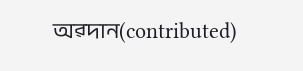অৱ্দান(contributed)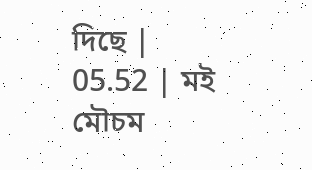দিছে |
05.52 | মই মৌচম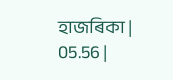হাজৰিকা |
05.56 |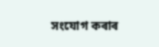সংযোগ কৰাৰ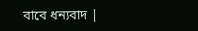বাবে ধন্যবাদ |